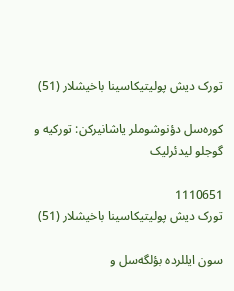تورک دیش پولیتیکاسینا باخیشلار (51)

کوره‌سل دؤنوشوملر یاشانیرکن: تورکیه و گوجلو لیدئرلیک

1110651
تورک دیش پولیتیکاسینا باخیشلار (51)

سون ایللرده بؤلگه‌سل و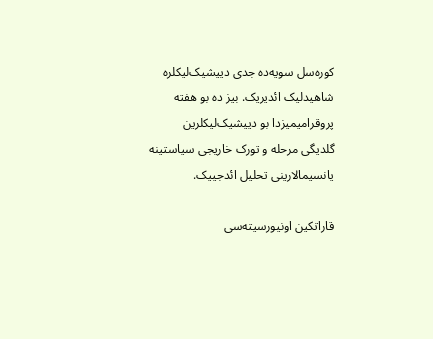کوره‌سل سویه‌ده جدی دییشیک‌لیکلره شاهیدلیک ائدیریک. بیز ده بو هفته پروقرامیمیزدا بو دییشیک‌لیکلرین گلدیگی مرحله و تورک خاریجی سیاستینه یانسیمالارینی تحلیل ائدجییک.

قاراتکین اونیورسیته‌سی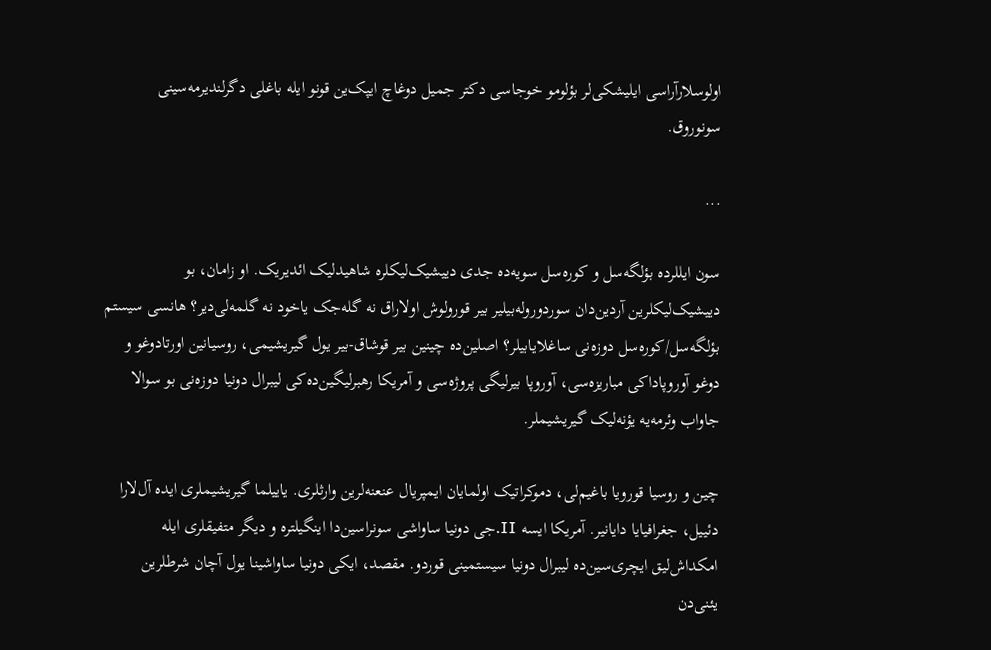اولوسلارآراسی ایلیشکی‌لر بؤلومو خوجاسی دکتر جمیل دوغاچ ایپک‌ین قونو ایله باغلی دگرلندیرمه‌سینی سونوروق.

...

سون ایللرده بؤلگه‌سل و کوره‌سل سویه‌ده جدی دییشیک‌لیکلره شاهیدلیک ائدیریک. او زامان، بو دییشیک‌لیکلرین آردین‌دان سوردوروله‌بیلیر بیر قورولوش اولاراق نه گله‌جک یاخود نه گلمه‌لی‌دیر؟ هانسی سیستم بؤلگه‌سل/کوره‌سل دوزه‌نی ساغلایابیلر؟ اصلین‌ده چینین بیر قوشاق-بیر یول گیریشیمی، روسیانین اورتادوغو و دوغو آوروپاداکی مباریزه‌سی، آوروپا بیرلیگی پروژه‌سی و آمریکا رهبرلیگین‌ده‌کی لیبرال دونیا دوزه‌نی بو سوالا جاواب وئرمه‌یه یؤنه‌لیک گیریشیملر.

چین و روسیا قورویا باغیم‌لی، دموکراتیک اولمایان ایمپریال عنعنه‌لرین وارثلری. یاییلما گیریشیملری ایده ‌آل‌لارا دئییل، جغرافیایا دایانیر. آمریکا ایسه II.جی دونیا ساواشی سونراسین‌دا اینگیلتره و دیگر متفیقلری ایله امکداش‌لیق ایچری‌سین‌ده لیبرال دونیا سیستمینی قوردو. مقصد، ایکی دونیا ساواشینا یول آچان شرطلرین یئنی‌دن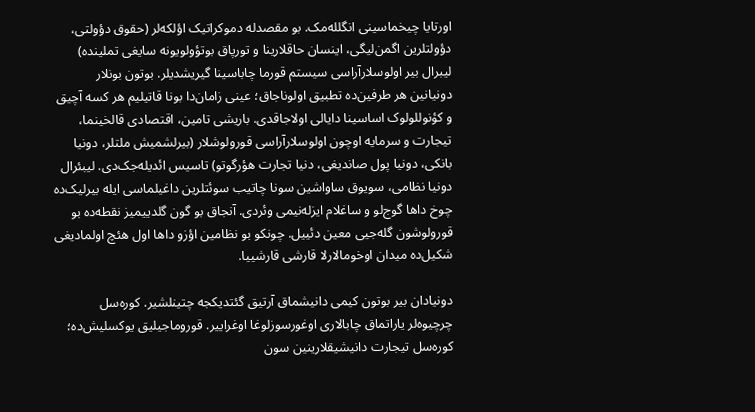اورتایا چیخماسینی انگلله‌مک. بو مقصدله دموکراتیک اؤلکه‌لر (حقوق دؤولتی، دؤولتلرین اگمن‌لیگی، اینسان حاقلارینا و تورپاق بوتؤولویونه سایغی تملینده) لیبرال بیر اولوسلارآراسی سیستم قورما چاباسینا گیریشدیلر. بوتون بونلار دونیانین هر طرفین‌ده تطبیق اولوناجاق؛ عینی زامان‌دا بونا قاتیلیم هر کسه آچیق و کؤنوللولوک اساسینا دایالی اولاجاقدی. باریشی تامین، اقتصادی قالخینما، تیجارت و سرمایه اوچون اولوسلارآراسی قورولوشلار (بیرلشمیش ملتلر، دونیا بانکی، دونیا پول صاندیغی، دنیا تجارت هؤرگوتو) تاسیس ائدیله‌جک‌دی. لیبئرال دونیا نظامی، سویوق ساواشین سونا چاتیب سوئتلرین داغیلماسی ایله بیرلیک‌ده چوخ داها گوج‌لو و ساغلام ایزله‌نیمی وئردی. آنجاق بو گون گلدییمیز نقطه‌ده بو قورولوشون گله‌جیی معین دئییل. چونکو بو نظامین اؤزو داها اول هئچ اولمادیغی شکیل‌ده میدان اوخومالارلا قارشی قارشییا.

دونیادان بیر بوتون‌ کیمی دانیشماق آرتیق گئتدیکجه چتینلشیر. کوره‌سل چرچیوه‌لر یاراتماق چابالاری اوغورسوزلوغا اوغراییر. قوروماجیلیق یوکسلیش‌ده؛ کوره‌سل تیجارت دانیشیقلارینین سون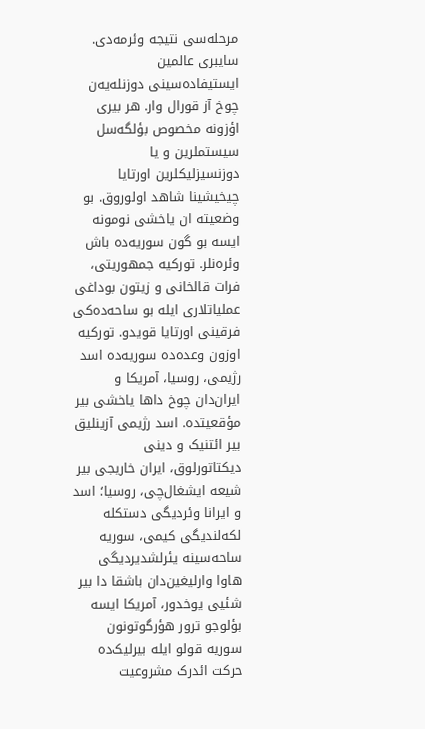مرحله‌سی نتیجه وئرمه‌دی. سایبری عالمین ایستیفاده‌سینی دوزنله‌یه‌ن چوخ آز قورال وار. هر بیری اؤزونه مخصوص بؤلگه‌سل سیستملرین و یا دوزنسیزلیکلرین اورتایا چیخیشینا شاهد اولوروق. بو وضعیته ان یاخشی نومونه ایسه بو گون سوریه‌ده باش وئره‌نلر. تورکیه جمهوریتی، فرات قالخانی و زیتون بوداغی عملیاتلاری ایله بو ساحه‌ده‌کی فرقینی اورتایا قویدو. تورکیه اوزون وعده‌ده سوریه‌ده اسد رژیمی، روسیا، آمریکا و ایران‌دان چوخ داها یاخشی بیر مؤقعیتده. اسد رژیمی آزینلیق بیر ائتنیک و دینی دیکتاتورلوق، ایران خاریجی بیر شیعه ایشغال‌چی، روسیا؛ اسد و ایرانا وئردیگی دستکله لکه‌لندیگی کیمی، سوریه ساحه‌سینه یئرلشدیردیگی هاوا وارلیغین‌دان باشقا دا بیر شئیی یوخدور، آمریکا ایسه بؤلوجو ترور هؤرگوتونون سوریه قولو ایله بیرلیک‌ده حرکت ائد‌رک مشروعیت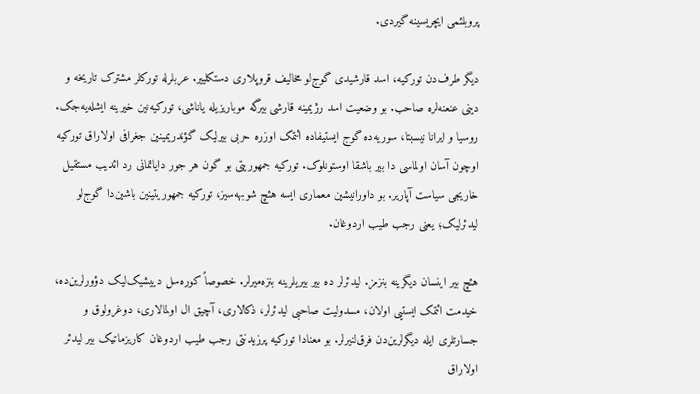پروبلئمی ایچریسینه گیردی.

دیگر طرف‌دن تورکیه، اسد قارشیدی گوج‌لو مخالیف قروپلاری دستکلییر. عربلرله تورکلر مشترک تاریخه و دینی عنعنه‌لره صاحب. بو وضعیت اسد رژیمینه قارشی بیرگه موباریزیله یاناشی، تورکیه‌نین خیرینه ایشله‌یه‌جک. روسیا و ایرانا نیسبتا، سوریه‌ده گوج ایستیفاده ائتمک اوزره حربی بیرلیک گؤندریمینین جغرافی اولاراق تورکیه اوچون آسان اولماسی دا بیر باشقا اوستونلوک. تورکیه جمهوریتی بو گون هر جور دایاتمانی رد ائدیب مستقیل خاریجی سیاست آپاریر. بو داورانیشین معماری ایسه هئچ شوبهه‌سیز، تورکیه جمهوریتینین باشین‌دا گوج‌لو لیدئرلیک؛ یعنی رجب طیب اردوغان.

هئچ بیر اینسان دیگرینه بنزمز. لیدئرلر ده بیر بیریلرینه بنزه‌میرلر. خصوصاً کوره‌سل دییشیک‌لیک دؤورلرین‌ده، خیدمت ائتمک ایستیی اولان، مسدولیت صاحبی لیدئرلر، ذکالاری، آچیق ال ‌اولمالاری، دوغرولوق و جسارتلری ایله دیگرلرین‌دن فرق‌لنیرلر. بو معنادا تورکیه پرزیدنتی رجب طیب اردوغان کاریزماتیک بیر لیدئر اولاراق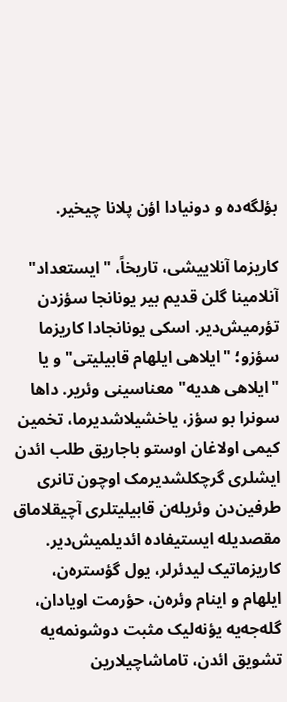بؤلگه‌ده و دونیادا اؤن پلانا چیخیر.

کاریزما آنلاییشی، تاریخاً، "ایستعداد" آنلامینا گلن قدیم بیر یونانجا سؤزدن تؤرمیش‌دیر. اسکی یونانجا‌دا کاریزما سؤزو؛ "ایلاهی ایلهام قابیلیتی" و یا "ایلاهی هدیه" معناسینی وئریر. داها سونرا بو سؤز، یاخشیلاشدیرما، تخمین کیمی اولاغان اوستو باجاریق طلب ائد‌ن ایشلری گرچکلشدیرمک اوچون تانری طرفین‌دن وئریله‌ن قابیلیتلری آچیقلاماق مقصدیله ایستیفاده ائدیلمیش‌دیر. کاریزماتیک لیدئرلر، یول گؤستره‌ن، ایلهام و اینام وئره‌ن، حؤرمت اویادان، گله‌جه‌یه یؤنه‌لیک مثبت دوشونمه‌یه تشویق ائد‌ن، تاماشاچیلارین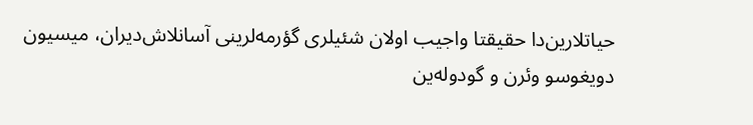حیاتلارین‌دا حقیقتا واجیب اولان شئیلری گؤرمه‌لرینی آسانلاش‌دیران، میسیون دویغوسو وئرن و گودوله‌ین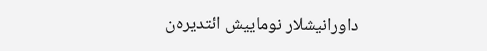داورانیشلار نوماییش ائتدیره‌ن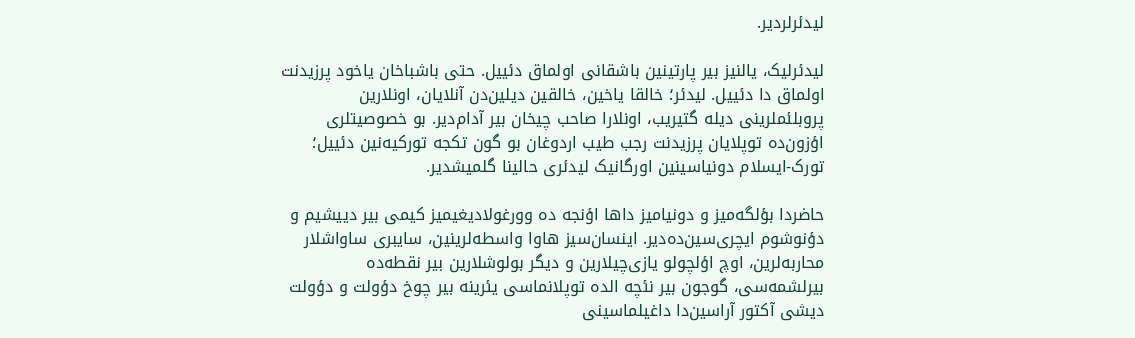لیدئرلردیر.

لیدئرلیک، یالنیز بیر پارتینین باشقانی اولماق دئییل. حتی باشباخان یاخود پرزیدنت اولماق دا دئییل. لیدئر؛ خالقا یاخین، خالقین دیلین‌دن آنلایان، اونلارین پروبلئملرینی دیله گتیریب، اونلارا صاحب چیخان بیر آدام‌دیر. بو خصوصیتلری اؤزون‌ده توپلایان پرزیدنت رجب طیب اردوغان بو گون تکجه تورکیه‌نین دئییل؛ تورک-ایسلام دونیاسینین اورگانیک لیدئری حالینا گلمیشدیر.

حاضردا بؤلگه‌میز و دونیامیز داها اؤنجه ده وورغولادیغیمیز کیمی بیر دییشیم و دؤنوشوم ایچری‌سین‌ده‌دیر. اینسان‌سیز هاوا واسطه‌لرینین، سایبری ساواشلار محاربه‌لرین، اوچ اؤلچولو یازی‌چیلارین و دیگر بولوشلارین بیر نقطه‌ده بیرلشمه‌سی، گوجون بیر نئچه الده توپلانماسی یئرینه بیر چوخ دؤولت و دؤولت دیشی آکتور آراسین‌دا داغیلماسینی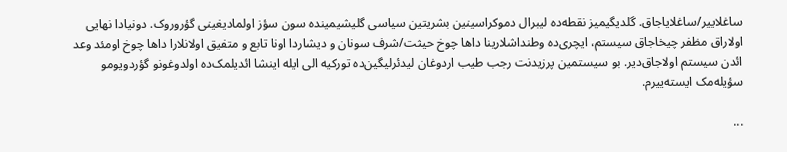ساغلاییر/ساغلایاجاق. گلدیگیمیز نقطه‌ده لیبرال دموکراسینین بشریتین سیاسی گلیشیمینده سون سؤز اولمادیغینی گؤروروک. دونیادا نهایی اولاراق مظفر چیخاجاق سیستم، ایچری‌ده وطنداشلارینا داها چوخ حیثت/شرف سونان و دیشاردا اونا تابع و متفیق اولانلارا داها چوخ اومئد وعد ائد‌ن سیستم اولاجاق‌دیر. بو سیستمین پرزیدنت رجب طیب اردوغان لیدئرلیگین‌ده تورکیه الی ایله اینشا ائدیلمک‌ده اولدوغونو گؤردویومو سؤیله‌مک ایسته‌ییرم.

...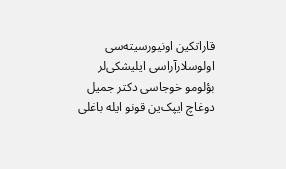قاراتکین اونیورسیته‌سی اولوسلارآراسی ایلیشکی‌لر بؤلومو خوجاسی دکتر جمیل دوغاچ ایپک‌ین قونو ایله باغلی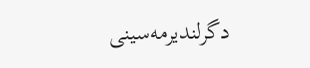دگرلندیرمه‌سینی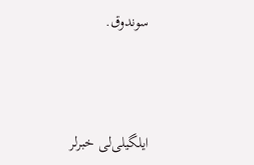سوندوق.



ایلگیلی‌لی خبرلر